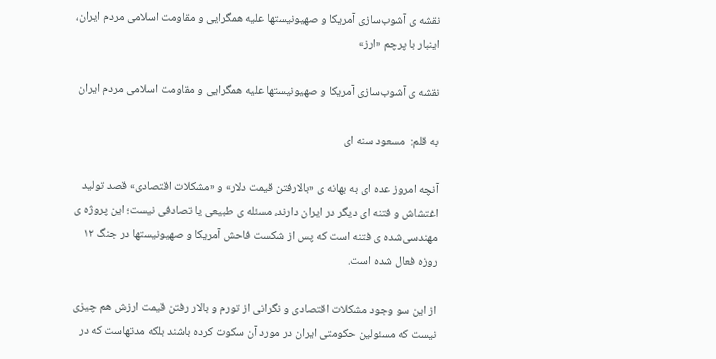نقشه ی آشوب‌سازی آمریکا و صهیونیستها علیه همگرایی و مقاومت اسلامی مردم ایران، اینبار با پرچم «ارز»

نقشه ی آشوب‌سازی آمریکا و صهیونیستها علیه همگرایی و مقاومت اسلامی مردم ایران

به قلم:  مسعود سنه ای

آنچه امروز عده ای به بهانه ی «بالارفتن قیمت دلار» و «مشکلات اقتصادی» قصد تولید اغتشاش و فتنه ای دیگر در ایران دارند، مسئله ی طبیعی یا تصادفی نیست؛ این پروژه ی مهندسی‌شده ی فتنه است که پس از شکست فاحش آمریکا و صهیونیستها در جنگ ۱۲ روزه فعال شده است.

از این سو وجود مشکلات اقتصادی و نگرانی از تورم و بالار رفتن قیمت ارزش هم چیزی نیست که مسئولین حکومتی ایران در مورد آن سکوت کرده باشند بلکه مدتهاست که در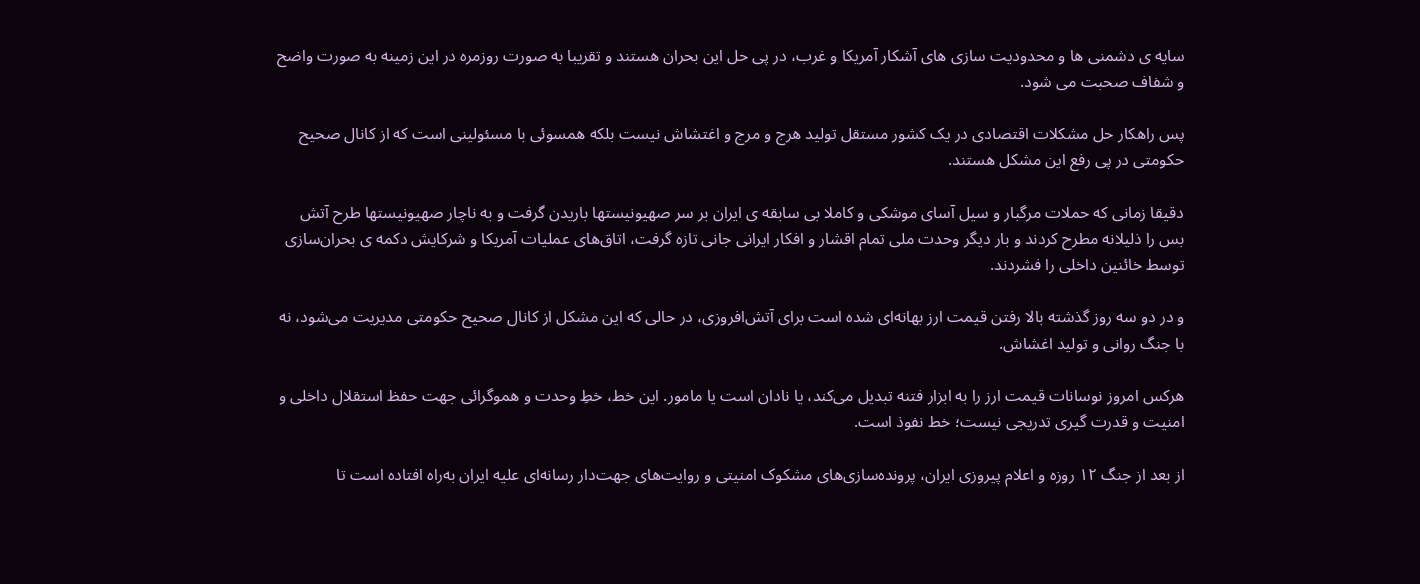سایه ی دشمنی ها و محدودیت سازی های آشکار آمریکا و غرب، در پی حل این بحران هستند و تقریبا به صورت روزمره در این زمینه به صورت واضح و شفاف صحبت می شود.

پس راهکار حل مشکلات اقتصادی در یک کشور مستقل تولید هرج و مرج و اغتشاش نیست بلکه همسوئی با مسئولینی است که از کانال صحیح حکومتی در پی رفع این مشکل هستند.

دقیقا زمانی که حملات مرگبار و سیل آسای موشکی و کاملا بی سابقه ی ایران بر سر صهیونیستها باریدن گرفت و به ناچار صهیونیستها طرح آتش بس را ذلیلانه مطرح کردند و بار دیگر وحدت ملی تمام اقشار و افکار ایرانی جانی تازه گرفت، اتاق‌های عملیات آمریکا و شرکایش دکمه ی بحران‌سازی توسط خائنین داخلی را فشردند.

و در دو سه روز گذشته بالا رفتن قیمت ارز بهانه‌ای شده است برای آتش‌افروزی، در حالی که این مشکل از کانال صحیح حکومتی مدیریت می‌شود، نه با جنگ روانی و تولید اغشاش.

هرکس امروز نوسانات قیمت ارز را به ابزار فتنه تبدیل می‌کند، یا نادان است یا مامور. این خط، خطِ وحدت و هموگرائی جهت حفظ استقلال داخلی و امنیت و قدرت گیری تدریجی نیست؛ خط نفوذ است.

از بعد از جنگ ۱۲ روزه و اعلام پیروزی ایران، پرونده‌سازی‌های مشکوک امنیتی و روایت‌های جهت‌دار رسانه‌ای علیه ایران به‌راه افتاده است تا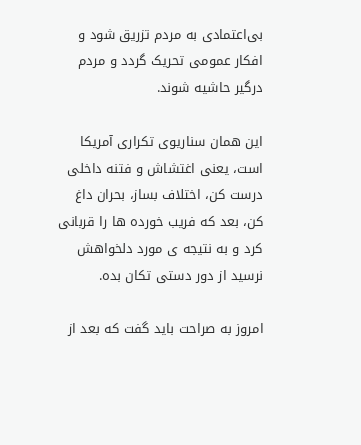بی‌اعتمادی به مردم تزریق شود و افکار عمومی تحریک گردد و مردم درگیر حاشیه شوند.

این همان سناریوی تکراری آمریکا است، یعنی اغتشاش و فتنه داخلی درست کن، اختلاف بساز، بحران داغ کن، بعد که فریب خورده ها را قربانی کرد و به نتیجه ی مورد دلخواهش نرسید از دور دستی تکان بده.

امروز به صراحت باید گفت که بعد از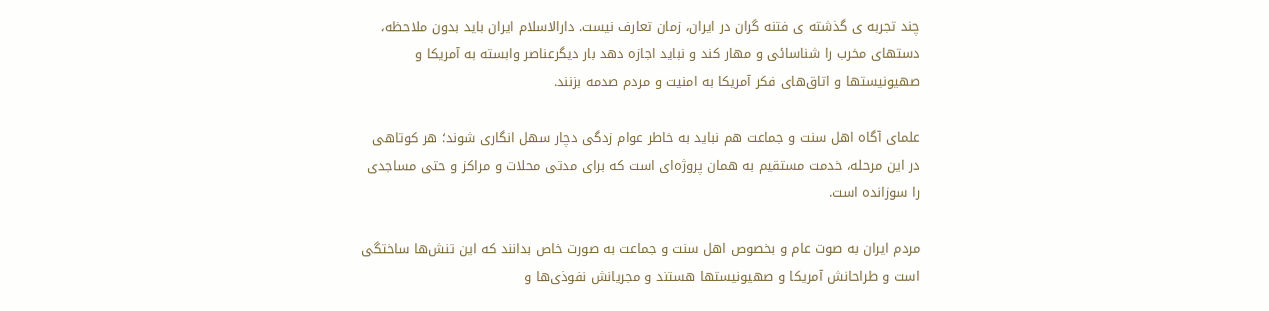چند تجربه ی گذشته ی فتنه گران در ایران، زمان تعارف نیست. دارالاسلام ایران باید بدون ملاحظه، دستهای مخرب را شناسائی و مهار کند و نباید اجازه دهد بار دیگرعناصر وابسته به آمریکا و صهیونیستها و اتاق‌های فکر آمریکا به امنیت و مردم صدمه بزنند.

علمای آگاه اهل سنت و جماعت هم نباید به خاطر عوام زدگی دچار سهل انگاری شوند؛ هر کوتاهی در این مرحله، خدمت مستقیم به همان پروژه‌ای است که برای مدتی محلات و مراکز و حتی مساجدی را سوزانده است.

مردم ایران به صوت عام و بخصوص اهل سنت و جماعت به صورت خاص بدانند که این تنش‌ها ساختگی است و طراحانش آمریکا و صهیونیستها هستند و مجریانش نفوذی‌ها و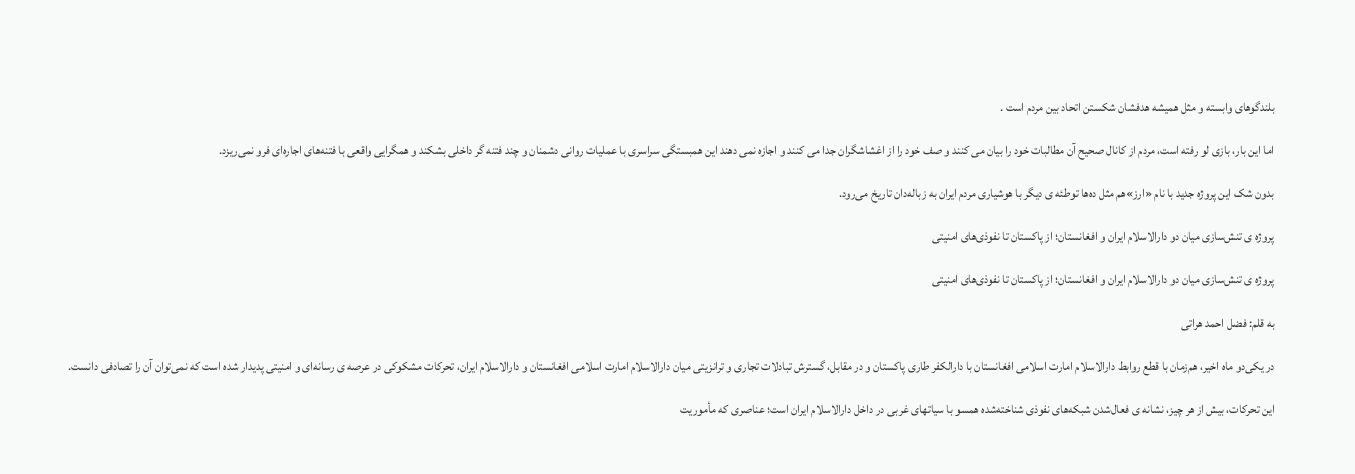بلندگوهای وابسته و مثل همیشه هدفشان شکستن اتحاد بین مردم است .

اما این بار، بازی لو رفته است، مردم از کانال صحیح آن مطالبات خود را بیان می کنند و صف خود را از اغشاشگران جدا می کنند و اجازه نمی دهند این همبستگی سراسری با عملیات روانی دشمنان و چند فتنه گر داخلی بشکند و همگرایی واقعی با فتنه‌های اجاره‌ای فرو نمی‌ریزد.

بدون شک این پروژه جدید با نام «ارز»هم مثل ده‌ها توطئه ی دیگر با هوشیاری مردم ایران به زباله‌دان تاریخ می‌رود.

پروژه ی تنش‌سازی میان دو دارالاسلام ایران و افغانستان؛ از پاکستان تا نفوذی‌های امنیتی

پروژه ی تنش‌سازی میان دو دارالاسلام ایران و افغانستان؛ از پاکستان تا نفوذی‌های امنیتی

به قلم: فضل احمد هراتی

در یکی‌دو ماه اخیر، هم‌زمان با قطع روابط دارالاسلام امارت اسلامی افغانستان با دارالکفر طاری پاکستان و در مقابل، گسترش تبادلات تجاری و ترانزیتی میان دارالاسلام امارت اسلامی افغانستان و دارالاسلام ایران، تحرکات مشکوکی در عرصه ی رسانه‌ای و امنیتی پدیدار شده است که نمی‌توان آن را تصادفی دانست.

این تحرکات، بیش از هر چیز، نشانه ی فعال‌شدن شبکه‌های نفوذی شناخته‌شده همسو با سیاتهای غربی در داخل دارالاسلام ایران است؛ عناصری که مأموریت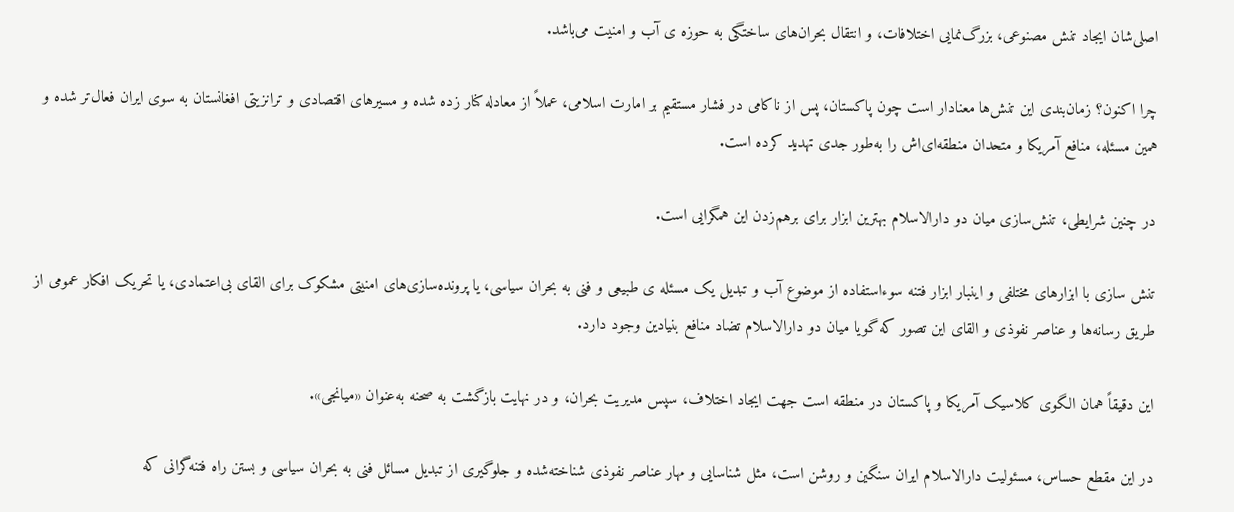اصلی‌شان ایجاد تنش مصنوعی، بزرگ‌نمایی اختلافات، و انتقال بحران‌های ساختگی به حوزه ی آب و امنیت می‌باشد.

چرا اکنون؟ زمان‌بندی این تنش‌ها معنادار است چون پاکستان، پس از ناکامی در فشار مستقیم بر امارت اسلامی، عملاً از معادله کنار زده شده و مسیرهای اقتصادی و ترانزیتی افغانستان به سوی ایران فعال‌تر شده و همین مسئله، منافع آمریکا و متحدان منطقه‌ای‌اش را به‌طور جدی تهدید کرده است.

در چنین شرایطی، تنش‌سازی میان دو دارالاسلام بهترین ابزار برای برهم‌زدن این همگرایی است.

تنش سازی با ابزارهای مختلفی و اینبار ابزار فتنه سوءاستفاده از موضوع آب و تبدیل یک مسئله ی طبیعی و فنی به بحران سیاسی، یا پرونده‌سازی‌های امنیتی مشکوک برای القای بی‌اعتمادی، یا تحریک افکار عمومی از طریق رسانه‌ها و عناصر نفوذی و القای این تصور که گویا میان دو دارالاسلام تضاد منافع بنیادین وجود دارد.

این دقیقاً همان الگوی کلاسیک آمریکا و پاکستان در منطقه است جهت ایجاد اختلاف، سپس مدیریت بحران، و در نهایت بازگشت به صحنه به‌عنوان «میانجی».

در این مقطع حساس، مسئولیت دارالاسلام ایران سنگین و روشن است، مثل شناسایی و مهار عناصر نفوذی شناخته‌شده و جلوگیری از تبدیل مسائل فنی به بحران سیاسی و بستن راه فتنه‌گرانی که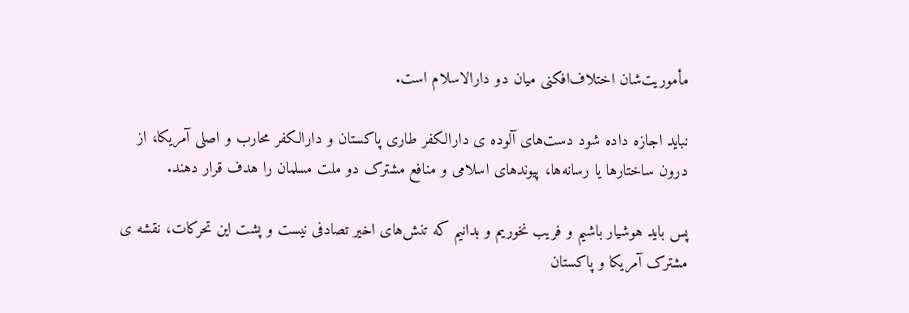مأموریت‌شان اختلاف‌افکنی میان دو دارالاسلام است.

نباید اجازه داده شود دست‌های آلوده ی دارالکفر طاری پاکستان و دارالکفر محارب و اصلی آمریکا، از درون ساختارها یا رسانه‌ها، پیوندهای اسلامی و منافع مشترک دو ملت مسلمان را هدف قرار دهند.

پس باید هوشیار باشیم و فریب نخوریم و بدانیم که تنش‌های اخیر تصادفی نیست و پشت این تحرکات، نقشه ی مشترک آمریکا و پاکستان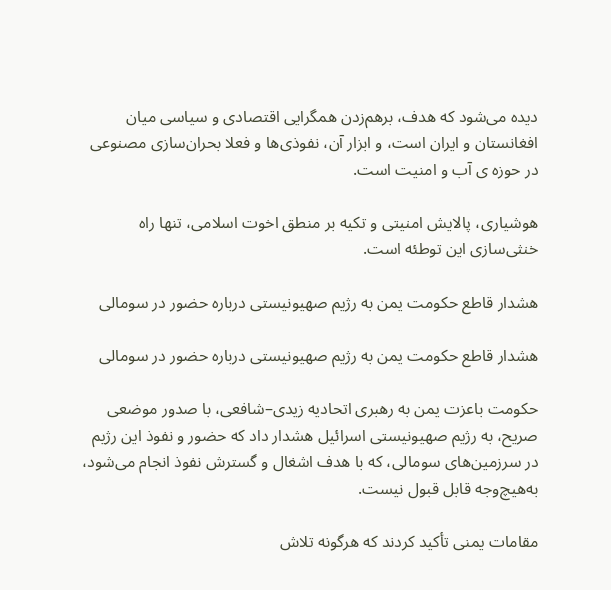دیده می‌شود که هدف، برهم‌زدن همگرایی اقتصادی و سیاسی میان افغانستان و ایران است، و ابزار آن، نفوذی‌ها و فعلا بحران‌سازی مصنوعی در حوزه ی آب و امنیت است.

هوشیاری، پالایش امنیتی و تکیه بر منطق اخوت اسلامی، تنها راه خنثی‌سازی این توطئه است.

هشدار قاطع حکومت یمن به رژیم صهیونیستی درباره حضور در سومالی

هشدار قاطع حکومت یمن به رژیم صهیونیستی درباره حضور در سومالی

حکومت باعزت یمن به رهبری اتحادیه زیدی–شافعی، با صدور موضعی صریح، به رژیم صهیونیستی اسرائیل هشدار داد که حضور و نفوذ این رژیم در سرزمین‌های سومالی، که با هدف اشغال و گسترش نفوذ انجام می‌شود، به‌هیچ‌وجه قابل قبول نیست.

مقامات یمنی تأکید کردند که هرگونه تلاش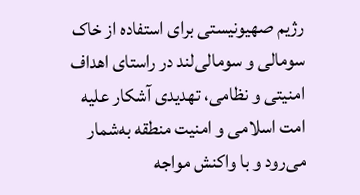رژیم صهیونیستی برای استفاده از خاک سومالی و سومالی‌لند در راستای اهداف امنیتی و نظامی، تهدیدی آشکار علیه امت اسلامی و امنیت منطقه به‌شمار می‌رود و با واکنش مواجه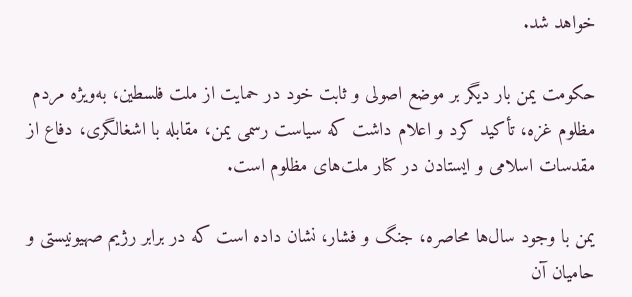خواهد شد.

حکومت یمن بار دیگر بر موضع اصولی و ثابت خود در حمایت از ملت فلسطین، به‌ویژه مردم مظلوم غزه، تأکید کرد و اعلام داشت که سیاست رسمی یمن، مقابله با اشغالگری، دفاع از مقدسات اسلامی و ایستادن در کنار ملت‌های مظلوم است.

یمن با وجود سال‌ها محاصره، جنگ و فشار، نشان داده است که در برابر رژیم صهیونیستی و حامیان آن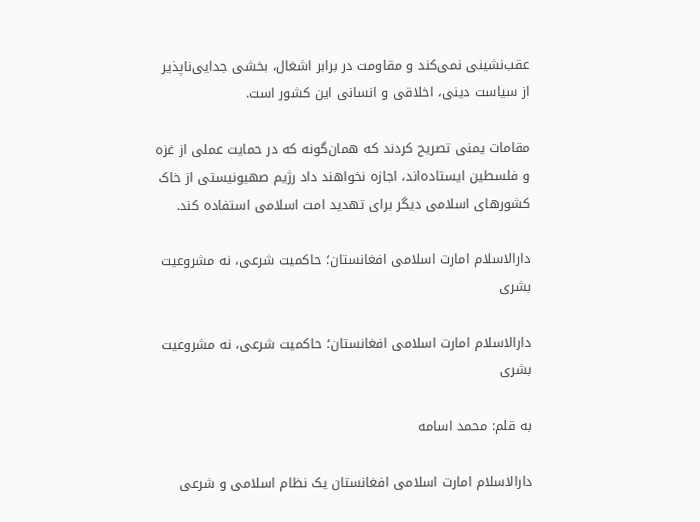عقب‌نشینی نمی‌کند و مقاومت در برابر اشغال، بخشی جدایی‌ناپذیر از سیاست دینی، اخلاقی و انسانی این کشور است.

مقامات یمنی تصریح کردند که همان‌گونه که در حمایت عملی از غزه و فلسطین ایستاده‌اند، اجازه نخواهند داد رژیم صهیونیستی از خاک کشورهای اسلامی دیگر برای تهدید امت اسلامی استفاده کند.

دارالاسلام امارت اسلامی افغانستان؛ حاکمیت شرعی، نه مشروعیت بشری

دارالاسلام امارت اسلامی افغانستان؛ حاکمیت شرعی، نه مشروعیت بشری

به قلم: محمد اسامه

دارالاسلام امارت اسلامی افغانستان یک نظام اسلامی و شرعی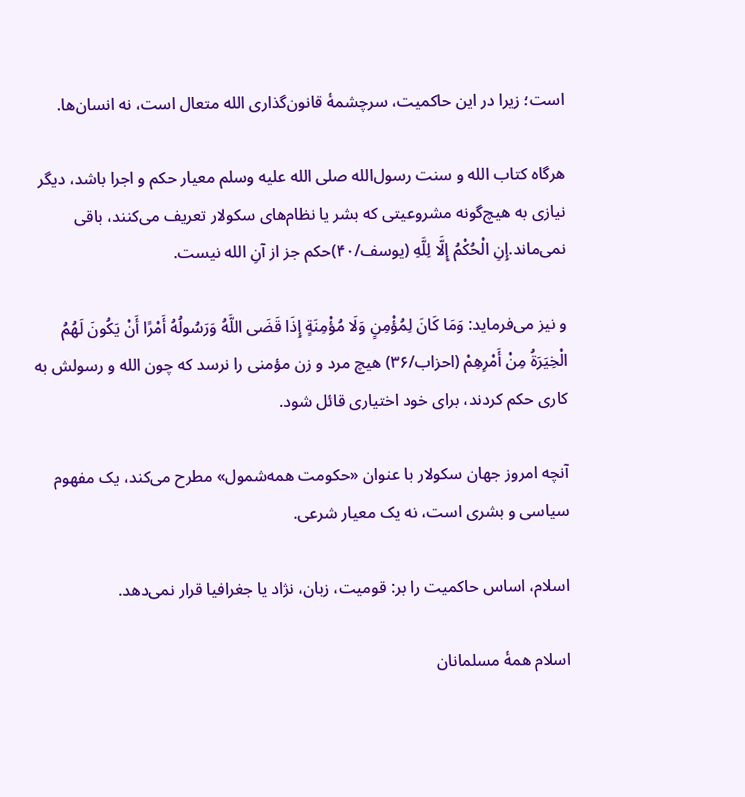است؛ زیرا در این حاکمیت، سرچشمهٔ قانون‌گذاری الله متعال است، نه انسان‌ها.

هرگاه کتاب الله و سنت رسول‌الله صلی الله علیه وسلم معیار حکم و اجرا باشد، دیگر نیازی به هیچ‌گونه مشروعیتی که بشر یا نظام‌های سکولار تعریف می‌کنند، باقی نمی‌ماند.إِنِ الْحُكْمُ إِلَّا لِلَّهِ (یوسف/۴۰)حکم جز از آنِ الله نیست.

و نیز می‌فرماید: وَمَا كَانَ لِمُؤْمِنٍ وَلَا مُؤْمِنَةٍ إِذَا قَضَى اللَّهُ وَرَسُولُهُ أَمْرًا أَنْ يَكُونَ لَهُمُ الْخِيَرَةُ مِنْ أَمْرِهِمْ (احزاب/۳۶) هیچ مرد و زن مؤمنی را نرسد که چون الله و رسولش به کاری حکم کردند، برای خود اختیاری قائل شود.

آنچه امروز جهان سکولار با عنوان «حکومت همه‌شمول» مطرح می‌کند، یک مفهوم سیاسی و بشری است، نه یک معیار شرعی.

اسلام، اساس حاکمیت را بر: قومیت، زبان، نژاد یا جغرافیا قرار نمی‌دهد.

اسلام همهٔ مسلمانان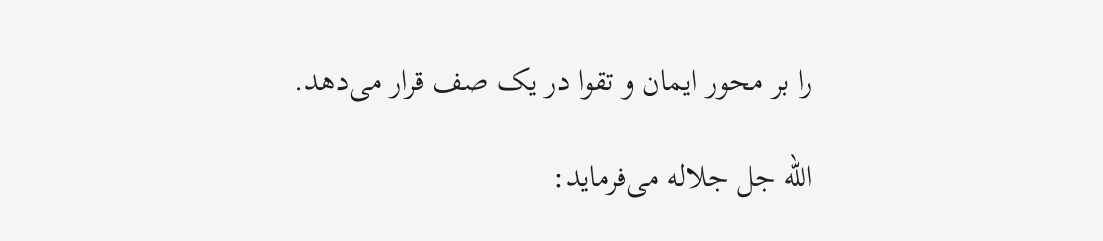را بر محور ایمان و تقوا در یک صف قرار می‌دهد.

الله جل جلاله می‌فرماید: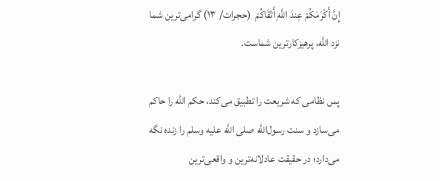إِنَّ أَكْرَمَكُمْ عِندَ اللَّهِ أَتْقَاكُمْ  (حجرات/ ۱۳) گرامی‌ترین شما نزد الله، پرهیزکارترین شماست.

پس نظامی که شریعت را تطبیق می‌کند، حکم الله را حاکم می‌سازد و سنت رسول‌الله صلی الله علیه وسلم را زنده نگه می‌دارد؛ در حقیقت عادلانه‌ترین و واقعی‌ترین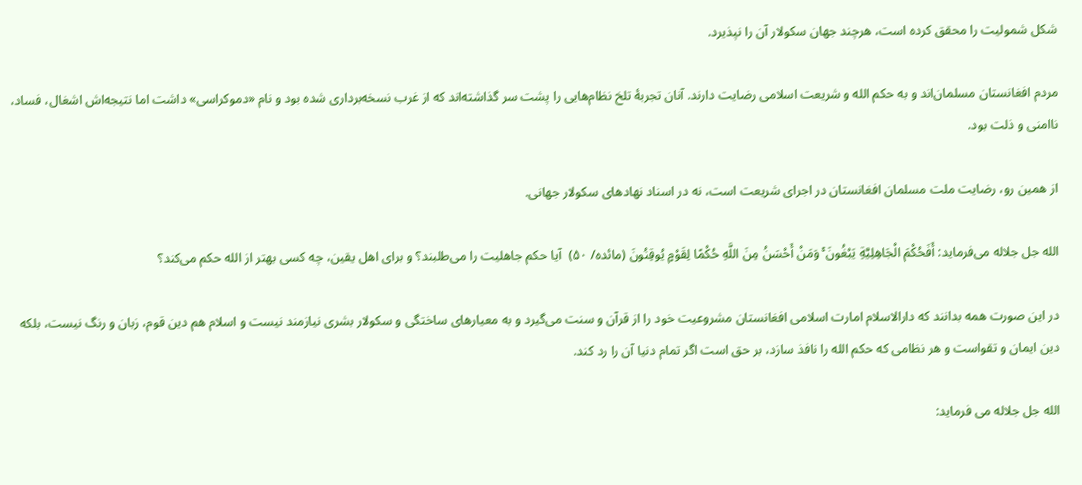شکل شمولیت را محقق کرده است، هرچند جهان سکولار آن را نپذیرد.

مردم افغانستان مسلمان‌اند و به حکم الله و شریعت اسلامی رضایت دارند. آنان تجربهٔ تلخ نظام‌هایی را پشت سر گذاشته‌اند که از غرب نسخه‌برداری شده بود و نام «دموکراسی» داشت اما نتیجه‌اش اشغال، فساد، ناامنی و ذلت بود.

از همین رو، رضایت ملت مسلمان افغانستان در اجرای شریعت است، نه در اسناد نهادهای سکولار جهانی.

الله جل جلاله می‌فرماید: أَفَحُكْمَ الْجَاهِلِيَّةِ يَبْغُونَ ۚ وَمَنْ أَحْسَنُ مِنَ اللَّهِ حُكْمًا لِقَوْمٍ يُوقِنُونَ (مائده/ ۵۰)  آیا حکم جاهلیت را می‌طلبند؟ و برای اهل یقین، چه کسی بهتر از الله حکم می‌کند؟

در این صورت همه بدانند که دارالاسلام امارت اسلامی افغانستان مشروعیت خود را از قرآن و سنت می‌گیرد و به معیارهای ساختگی و سکولار بشری نیازمند نیست و اسلام هم دین قوم، زبان و رنگ نیست، بلکه دین ایمان و تقواست و هر نظامی که حکم الله را نافذ سازد، بر حق است اگر تمام دنیا آن را رد کند.

الله جل جلاله می فرماید: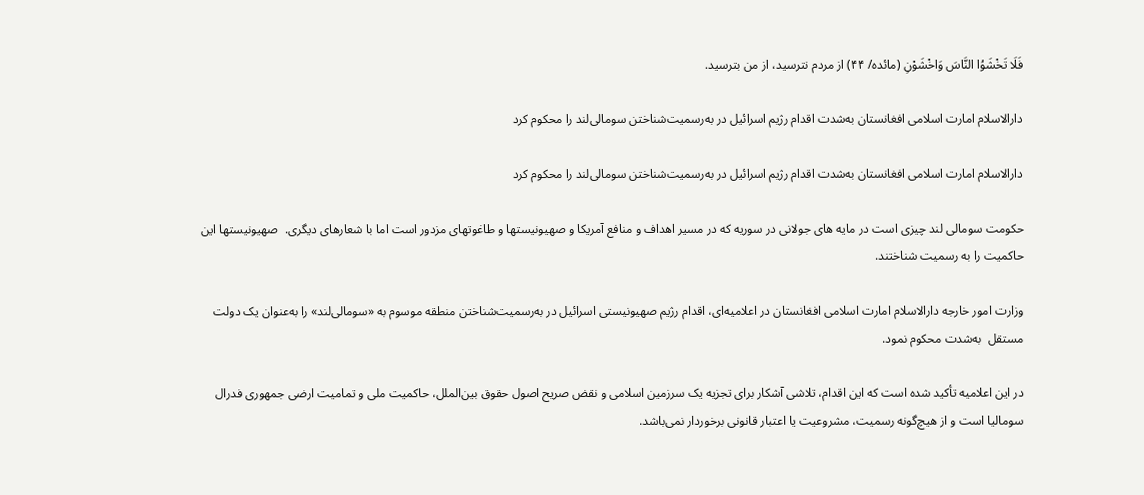فَلَا تَخْشَوُا النَّاسَ وَاخْشَوْنِ (مائده/ ۴۴) از مردم نترسید، از من بترسید.

دارالاسلام امارت اسلامی افغانستان به‌شدت اقدام رژیم اسرائیل در به‌رسمیت‌شناختن سومالی‌لند را محکوم کرد

دارالاسلام امارت اسلامی افغانستان به‌شدت اقدام رژیم اسرائیل در به‌رسمیت‌شناختن سومالی‌لند را محکوم کرد

حکومت سومالی لند چیزی است در مایه های جولانی در سوریه که در مسیر اهداف و منافع آمریکا و صهیونیستها و طاغوتهای مزدور است اما با شعارهای دیگری.  صهیونیستها این حاکمیت را به رسمیت شناختند.

وزارت امور خارجه دارالاسلام امارت اسلامی افغانستان در اعلامیه‌ای، اقدام رژیم صهیونیستی اسرائیل در به‌رسمیت‌شناختن منطقه موسوم به «سومالی‌لند» را به‌عنوان یک دولت مستقل  به‌شدت محکوم نمود.

در این اعلامیه تأکید شده است که این اقدام، تلاشی آشکار برای تجزیه یک سرزمین اسلامی و نقض صریح اصول حقوق بین‌الملل، حاکمیت ملی و تمامیت ارضی جمهوری فدرال سومالیا است و از هیچ‌گونه رسمیت، مشروعیت یا اعتبار قانونی برخوردار نمی‌باشد.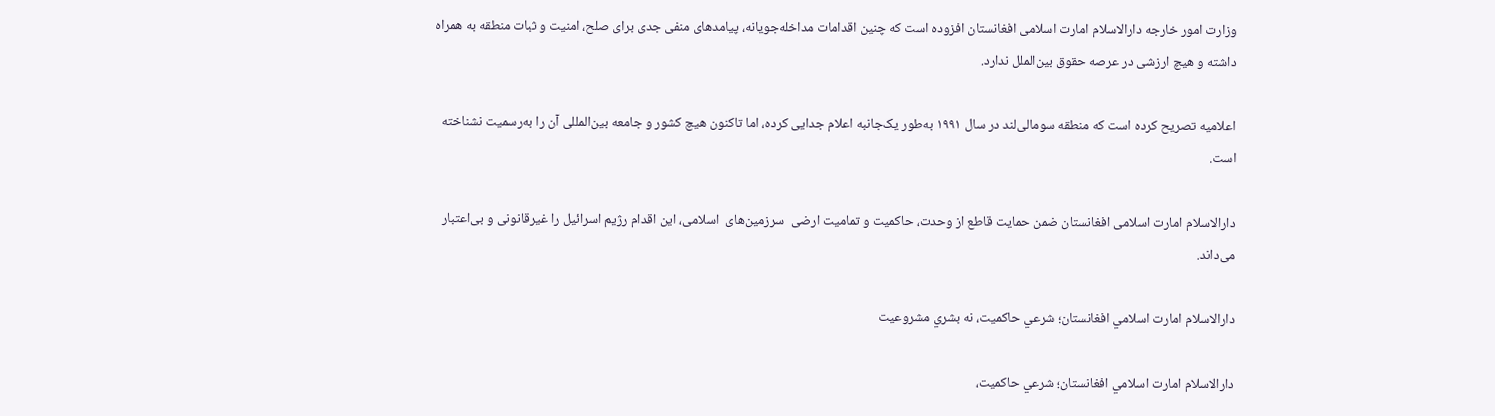وزارت امور خارجه دارالاسلام امارت اسلامی افغانستان افزوده است که چنین اقدامات مداخله‌جویانه، پیامدهای منفی جدی برای صلح، امنیت و ثبات منطقه به همراه داشته و هیچ ارزشی در عرصه حقوق بین‌الملل ندارد.

اعلامیه تصریح کرده است که منطقه سومالی‌لند در سال ۱۹۹۱ به‌طور یک‌جانبه اعلام جدایی کرده، اما تاکنون هیچ کشور و جامعه بین‌المللی آن را به‌رسمیت نشناخته است.

دارالاسلام امارت اسلامی افغانستان ضمن حمایت قاطع از وحدت، حاکمیت و تمامیت ارضی  سرزمین‌های  اسلامی، این اقدام رژیم اسرائیل را غیرقانونی و بی‌اعتبار می‌داند.

دارالاسلام امارت اسلامي افغانستان؛ شرعي حاکمیت، نه بشري مشروعیت

دارالاسلام امارت اسلامي افغانستان؛ شرعي حاکمیت،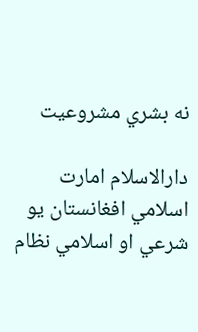نه بشري مشروعیت

دارالاسلام امارت اسلامي افغانستان یو شرعي او اسلامي نظام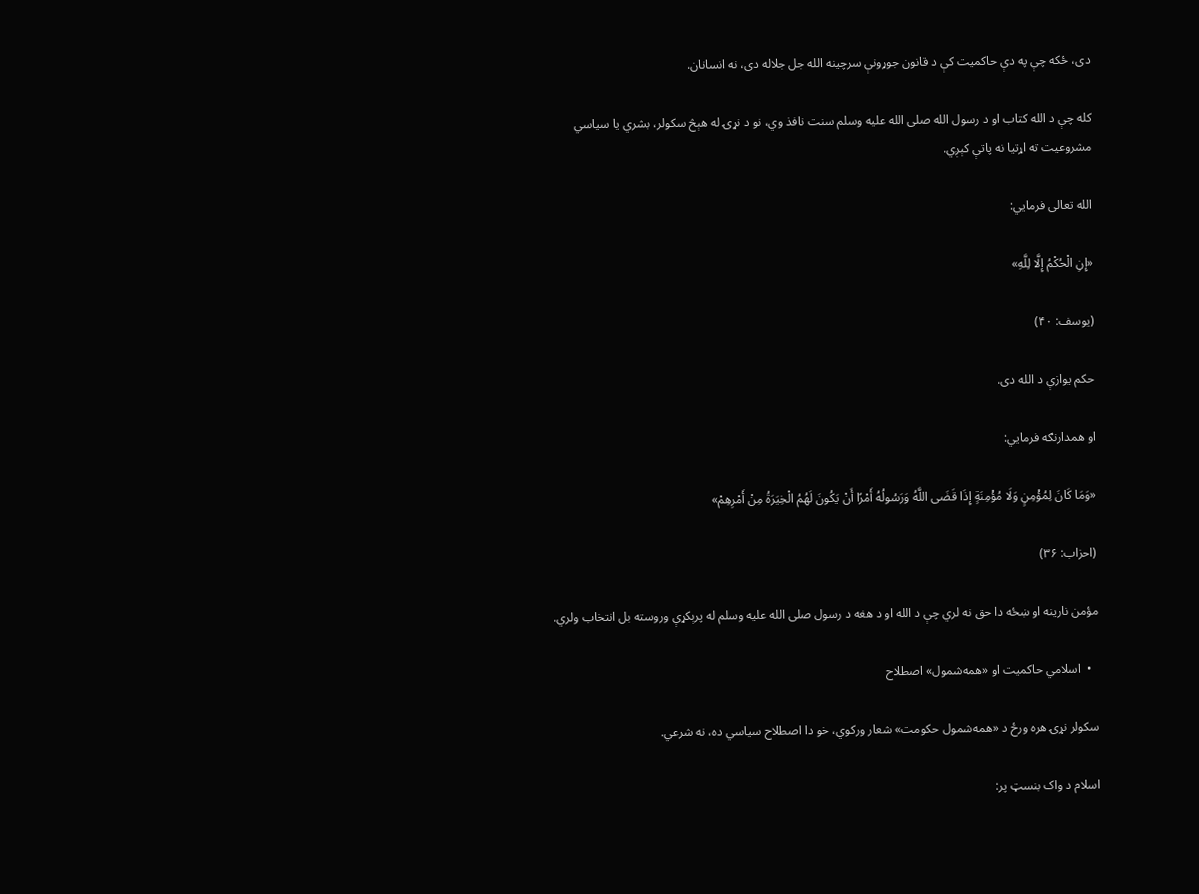دی، ځکه چې په دې حاکمیت کې د قانون جوړونې سرچینه الله جل جلاله دی، نه انسانان.

کله چې د الله کتاب او د رسول الله صلى الله عليه وسلم سنت نافذ وي، نو د نړۍ له هېڅ سکولر، بشري یا سیاسي مشروعیت ته اړتیا نه پاتې کېږي.

الله تعالی فرمایي:

«إِنِ الْحُكْمُ إِلَّا لِلَّهِ»

(یوسف: ۴۰)

حکم یوازې د الله دی.

او همدارنګه فرمایي:

«وَمَا كَانَ لِمُؤْمِنٍ وَلَا مُؤْمِنَةٍ إِذَا قَضَى اللَّهُ وَرَسُولُهُ أَمْرًا أَنْ يَكُونَ لَهُمُ الْخِيَرَةُ مِنْ أَمْرِهِمْ»

(احزاب: ۳۶)

مؤمن نارینه او ښځه دا حق نه لري چې د الله او د هغه د رسول صلى الله عليه وسلم له پرېکړې وروسته بل انتخاب ولري.

  •  اسلامي حاکمیت او «همه‌شمول» اصطلاح

سکولر نړۍ هره ورځ د «همه‌شمول حکومت» شعار ورکوي، خو دا اصطلاح سیاسي ده، نه شرعي.

اسلام د واک بنسټ پر: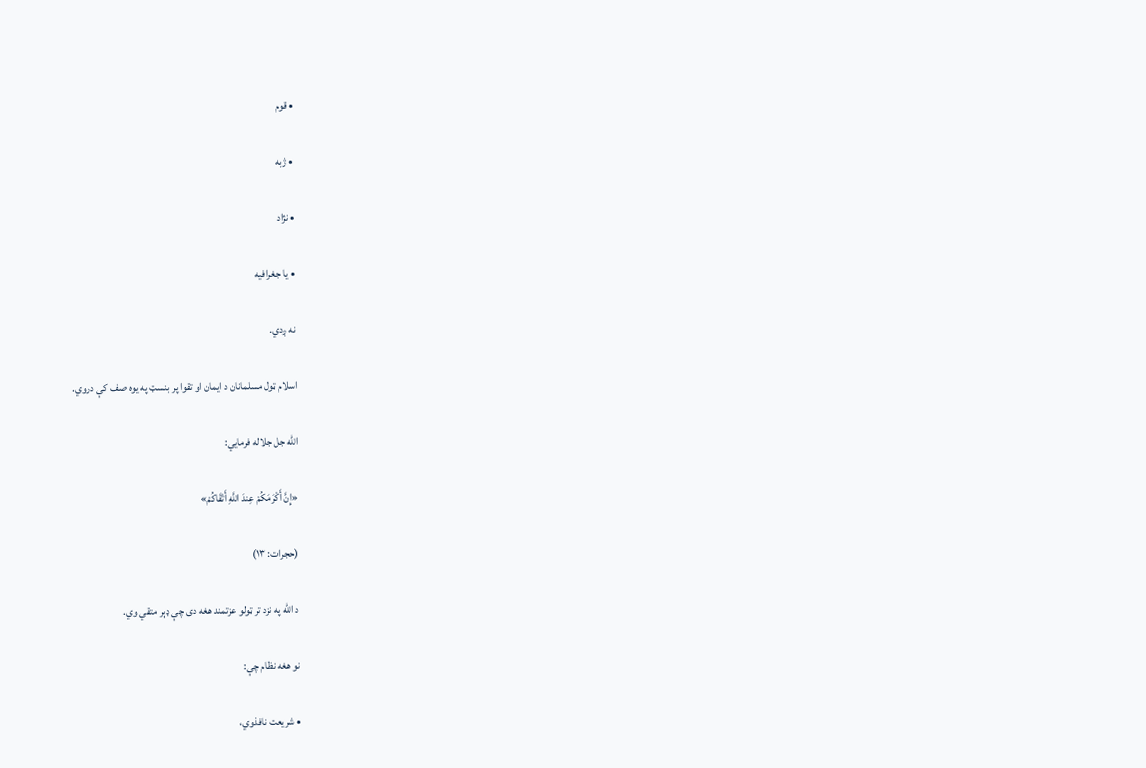• قوم

• ژبه

• نژاد

• یا جغرافیه

نه ږدي.

اسلام ټول مسلمانان د ایمان او تقوا پر بنسټ په یوه صف کې دروي.

الله جل جلاله فرمایي:

«إِنَّ أَكْرَمَكُمْ عِندَ اللَّهِ أَتْقَاكُمْ»

(حجرات: ۱۳)

د الله په نزد تر ټولو عزتمند هغه دی چې ډېر متقي وي.

نو هغه نظام چې:

• شریعت نافذوي،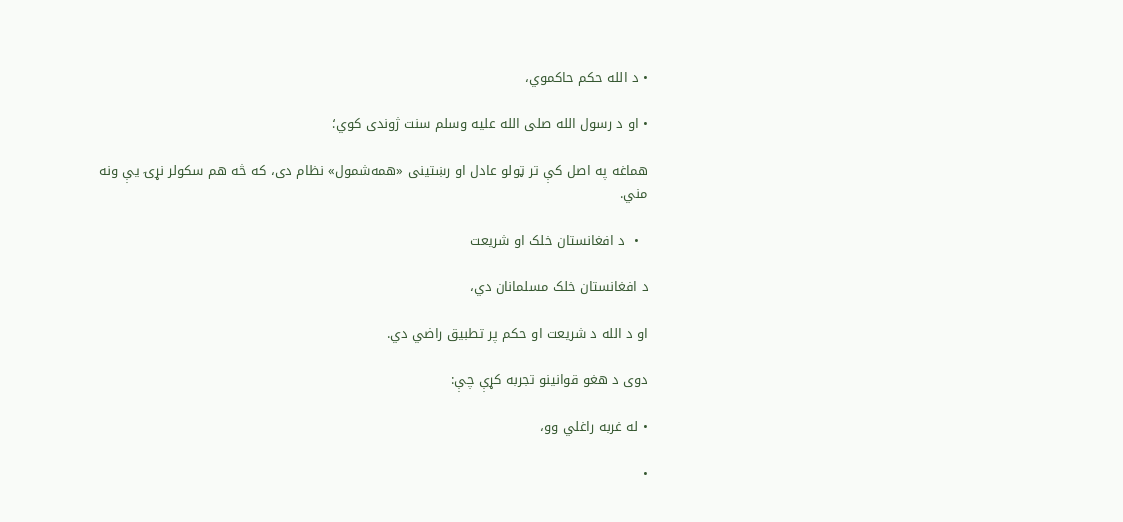• د الله حکم حاکموي،

• او د رسول الله صلى الله عليه وسلم سنت ژوندی کوي؛

هماغه په اصل کې تر ټولو عادل او رښتینی «همه‌شمول» نظام دی، که څه هم سکولر نړۍ یې ونه مني.

  •  د افغانستان خلک او شریعت

د افغانستان خلک مسلمانان دي،

او د الله د شریعت او حکم پر تطبیق راضي دي.

دوی د هغو قوانینو تجربه کړې چې:

• له غربه راغلي وو،

•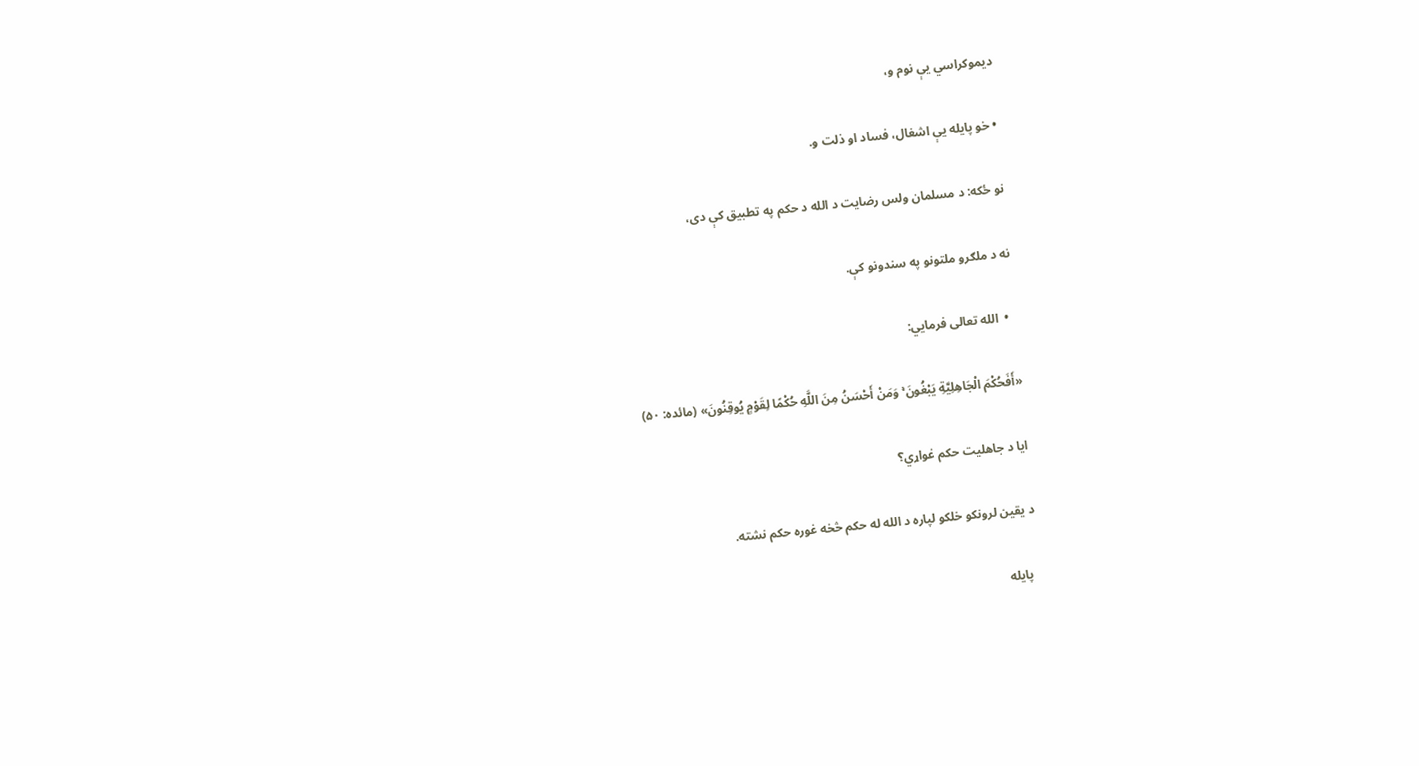دیموکراسي یې نوم و،

• خو پایله یې اشغال، فساد او ذلت و.

نو ځکه: د مسلمان ولس رضایت د الله د حکم په تطبیق کې دی،

نه د ملګرو ملتونو په سندونو کې.

  •  الله تعالی فرمایي:

«أَفَحُكْمَ الْجَاهِلِيَّةِ يَبْغُونَ ۚ وَمَنْ أَحْسَنُ مِنَ اللَّهِ حُكْمًا لِقَوْمٍ يُوقِنُونَ» (مائده: ۵۰)

ایا د جاهلیت حکم غواړي؟

د یقین لرونکو خلکو لپاره د الله له حکم څخه غوره حکم نشته.

  پایله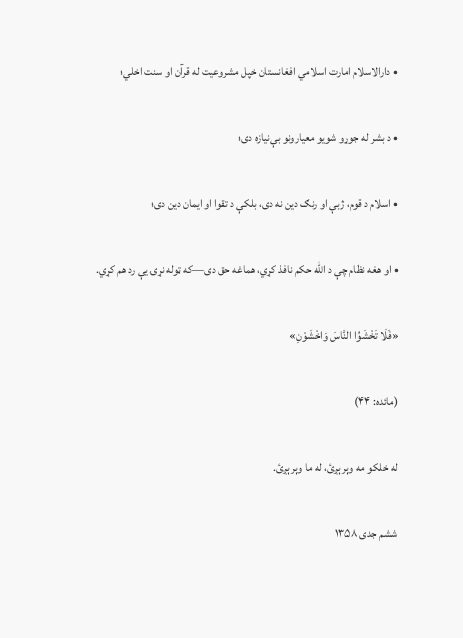• دارالاسلام امارت اسلامي افغانستان خپل مشروعیت له قرآن او سنت اخلي؛

• د بشر له جوړو شویو معیارونو بې‌نیازه دی؛

• اسلام د قوم، ژبې او رنګ دین نه دی، بلکې د تقوا او ایمان دین دی؛

• او هغه نظام چې د الله حکم نافذ کړي، هماغه حق دی—که ټوله نړۍ یې رد هم کړي.

«فَلَا تَخْشَوُا النَّاسَ وَاخْشَوْنِ»

(مائده: ۴۴)

له خلکو مه وېرېږئ، له ما وېرېږئ.

ششم جدی ۱۳۵۸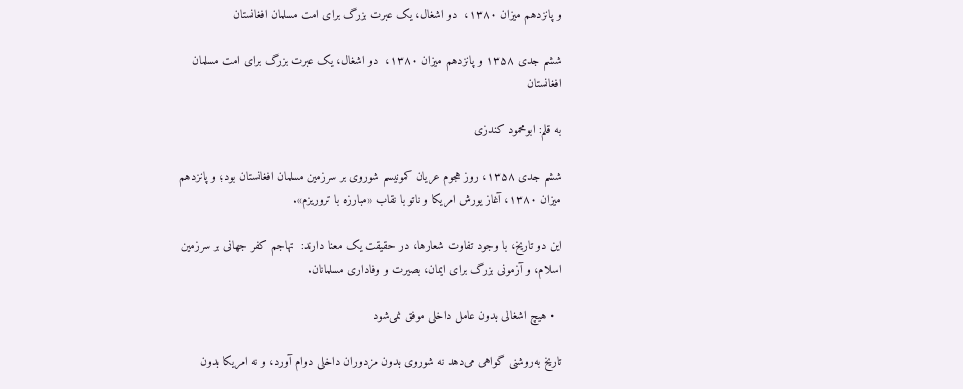و پانزدهم میزان ۱۳۸۰،  دو اشغال، یک عبرت بزرگ برای امت مسلمان افغانستان

ششم جدی ۱۳۵۸ و پانزدهم میزان ۱۳۸۰،  دو اشغال، یک عبرت بزرگ برای امت مسلمان افغانستان

به قلم: ابومحمود کندزی

ششم جدی ۱۳۵۸، روز هجوم عریان کمونیسم شوروی بر سرزمین مسلمان افغانستان بود؛ و پانزدهم میزان ۱۳۸۰، آغاز یورش امریکا و ناتو با نقاب «مبارزه با تروریزم».

این دو تاریخ، با وجود تفاوت شعارها، در حقیقت یک معنا دارند:  تهاجم کفر جهانی بر سرزمین اسلام، و آزمونی بزرگ برای ایمان، بصیرت و وفاداری مسلمانان.

  • هیچ اشغالی بدون عامل داخلی موفق نمی‌شود

تاریخ به‌روشنی گواهی می‌دهد نه شوروی بدون مزدوران داخلی دوام آورد، و نه امریکا بدون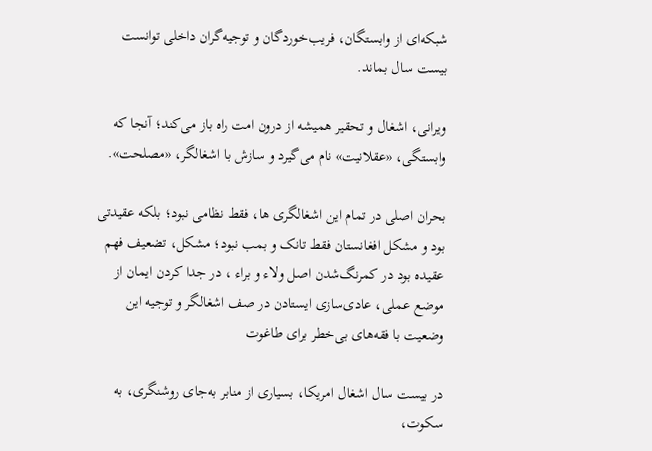شبکه‌ای از وابستگان، فریب‌خوردگان و توجیه‌گران داخلی توانست بیست سال بماند.

ویرانی، اشغال و تحقیر همیشه از درون امت راه باز می‌کند؛ آنجا که وابستگی، «عقلانیت» نام می‌گیرد و سازش با اشغالگر، «مصلحت».

بحران اصلی در تمام این اشغالگری ها، فقط نظامی نبود؛ بلکه عقیدتی بود و مشکل افغانستان فقط تانک و بمب نبود؛ مشکل، تضعیف فهم عقیده بود در کمرنگ‌شدن اصل ولاء و براء ، در جدا کردن ایمان از موضع عملی، عادی‌سازی ایستادن در صف اشغالگر و توجیه این وضعیت با فقه‌های بی‌خطر برای طاغوت

در بیست سال اشغال امریکا، بسیاری از منابر به‌جای روشنگری، به سکوت،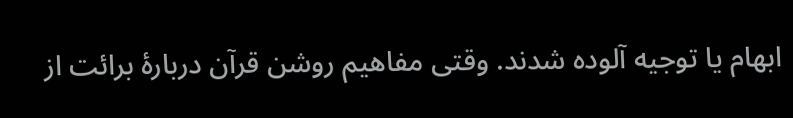ابهام یا توجیه آلوده شدند. وقتی مفاهیم روشن قرآن دربارهٔ برائت از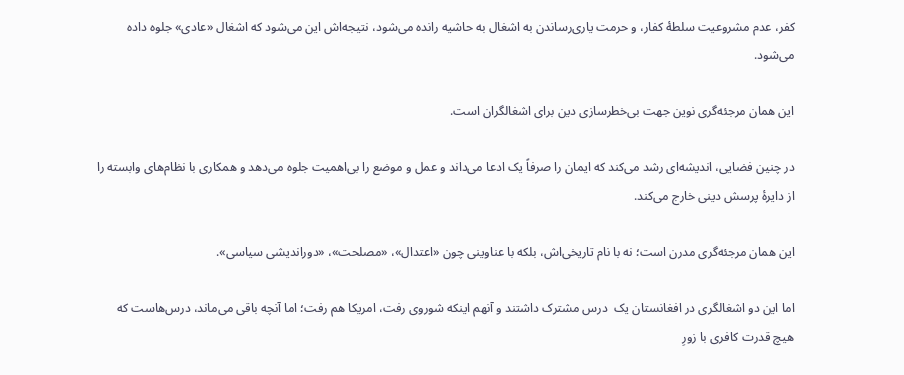کفر، عدم مشروعیت سلطهٔ کفار، و حرمت یاری‌رساندن به اشغال به حاشیه رانده می‌شود، نتیجه‌اش این می‌شود که اشغال «عادی» جلوه داده می‌شود.

این همان مرجئه‌گری نوین جهت بی‌خطرسازی دین برای اشغالگران است.

در چنین فضایی، اندیشه‌ای رشد می‌کند که ایمان را صرفاً یک ادعا می‌داند و عمل و موضع را بی‌اهمیت جلوه می‌دهد و همکاری با نظام‌های وابسته را از دایرهٔ پرسش دینی خارج می‌کند.

این همان مرجئه‌گری مدرن است؛ نه با نام تاریخی‌اش، بلکه با عناوینی چون «اعتدال»، «مصلحت»، «دوراندیشی سیاسی».

اما این دو اشغالگری در افغانستان یک  درس مشترک داشتند و آنهم اینکه شوروی رفت، امریکا هم رفت؛ اما آنچه باقی می‌ماند، درس‌هاست که هیچ قدرت کافری با زورِ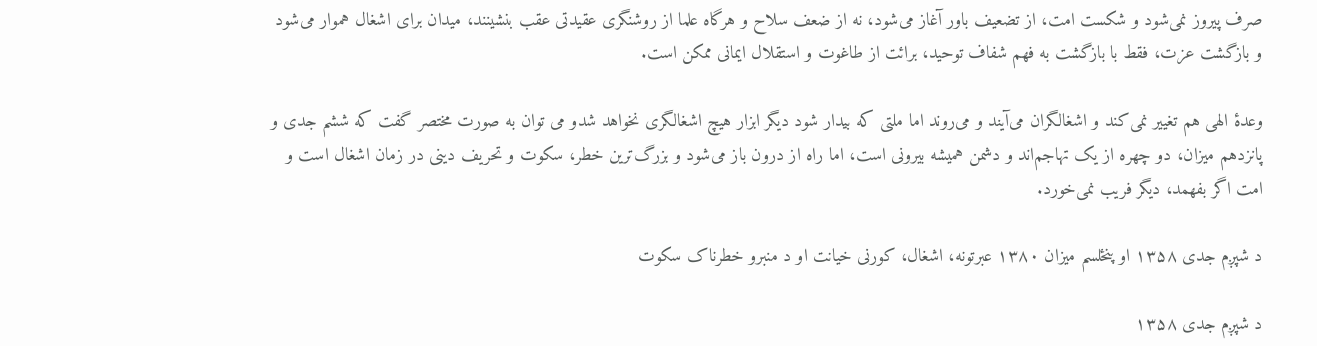صرف پیروز نمی‌شود و شکست امت، از تضعیف باور آغاز می‌شود، نه از ضعف سلاح و هرگاه علما از روشنگری عقیدتی عقب بنشینند، میدان برای اشغال هموار می‌شود و بازگشت عزت، فقط با بازگشت به فهم شفاف توحید، برائت از طاغوت و استقلال ایمانی ممکن است.

وعدهٔ الهی هم تغییر نمی‌کند و اشغالگران می‌آیند و می‌روند اما ملتی که بیدار شود دیگر ابزار هیچ اشغالگری نخواهد شدو می توان به صورت مختصر گفت که ششم جدی و پانزدهم میزان، دو چهره از یک تهاجم‌اند و دشمن همیشه بیرونی است، اما راه از درون باز می‌شود و بزرگ‌ترین خطر، سکوت و تحریف دینی در زمان اشغال است و امت اگر بفهمد، دیگر فریب نمی‌خورد.

د شپږم جدی ۱۳۵۸ او پنځلسم میزان ۱۳۸۰ عبرتونه، اشغال، کورنی خیانت او د منبرو خطرناک سکوت

د شپږم جدی ۱۳۵۸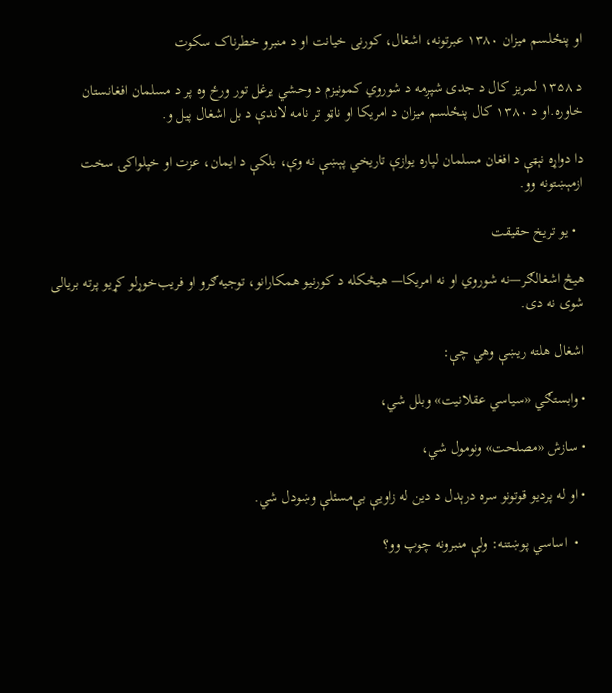او پنځلسم میزان ۱۳۸۰ عبرتونه، اشغال، کورنی خیانت او د منبرو خطرناک سکوت

د ۱۳۵۸ لمریز کال د جدی شپږمه د شوروي کمونیزم د وحشي یرغل تور ورځ وه پر د مسلمان افغانستان خاوره.او د ۱۳۸۰ کال پنځلسم میزان د امریکا او ناټو تر نامه لاندې د بل اشغال پیل و.

دا دواړه نېټې د افغان مسلمان لپاره یوازې تاریخي پېښې نه وې، بلکې د ایمان، عزت او خپلواکۍ سخت ازمېښتونه وو.

  • یو تریخ حقیقت

هیڅ اشغالګر—نه شوروي او نه امریکا— هیڅکله د کورنیو همکارانو، توجیه‌ګرو او فریب‌خوړلو کړیو پرته بریالی شوی نه دی.

اشغال هلته ریښې وهي چې:

• وابستګي «سیاسي عقلانیت» وبلل شي،

• سازش «مصلحت» ونومول شي،

• او له پردیو قوتونو سره درېدل د دین له زاویې بې‌مسئلې وښودل شي.

  •  اساسي پوښتنه: ولې منبرونه چوپ وو؟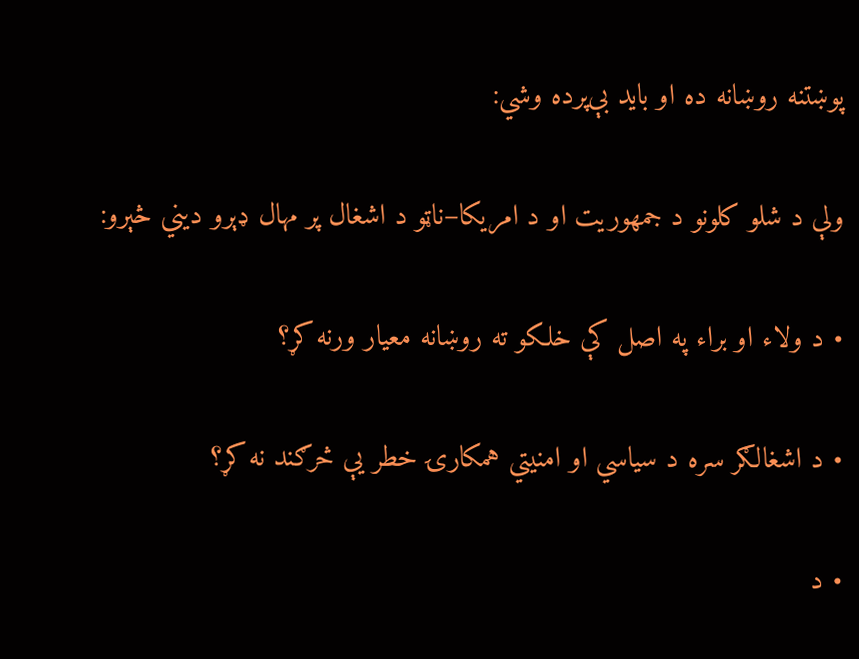پوښتنه روښانه ده او باید بې‌پرده وشي:

ولې د شلو کلونو د جمهوریت او د امریکا–ناټو د اشغال پر مهال ډېرو دیني څېرو:

• د ولاء او براء په اصل کې خلکو ته روښانه معیار ورنه کړ؟

• د اشغالګر سره د سیاسي او امنیتي همکارۍ خطر یې څرګند نه کړ؟

• د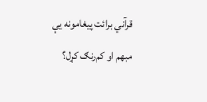قرآني برائت پیغامونه یې مبهم او کم‌رنګ کړل؟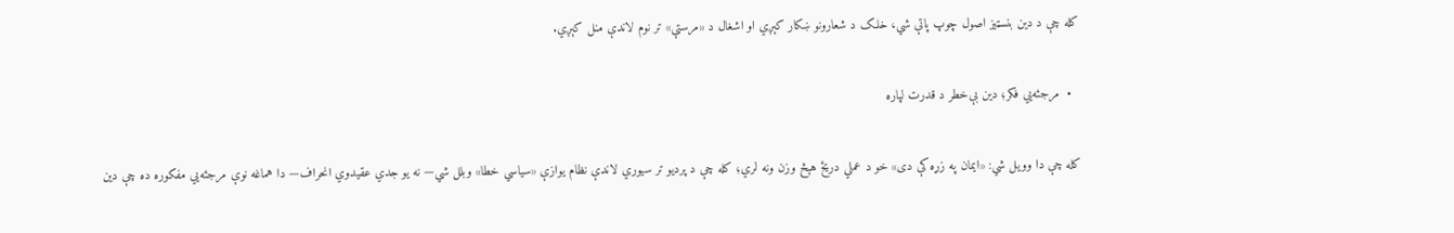کله چې د دین بنسټیز اصول چوپ پاتې شي، خلک د شعارونو ښکار کېږي او اشغال د «مرستې» تر نوم لاندې منل کېږي.

  •  مرجئه‌يي فکر؛ دین بې‌خطر د قدرت لپاره

کله چې دا وویل شي: «ایمان په زړه کې دی» خو د عملي دریځ هېڅ وزن ونه لري؛ کله چې د پردیو تر سیوري لاندې نظام یوازې «سیاسي خطا» وبلل شي— نه یو جدي عقیدوي انحراف— دا هماغه نوې مرجئه‌يي مفکوره ده چې دین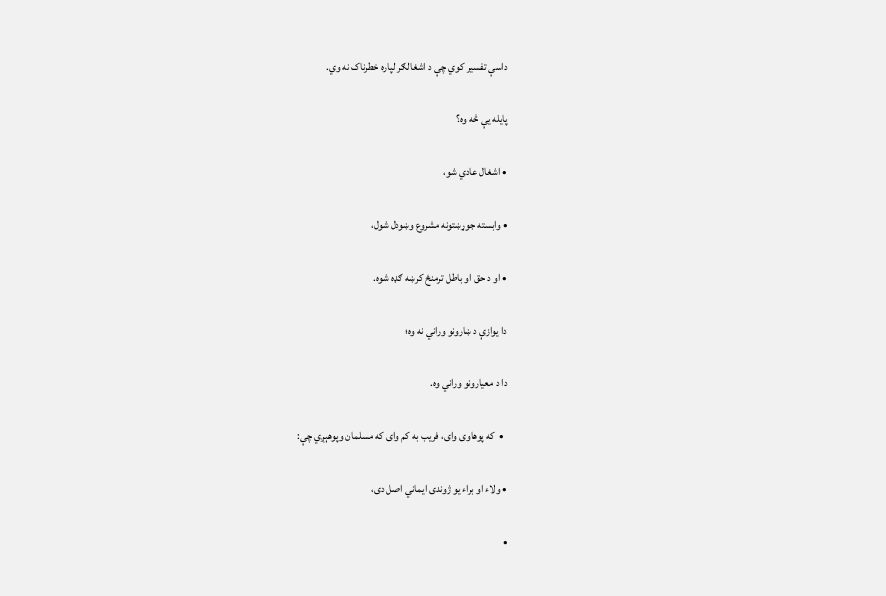داسې تفسیر کوي چې د اشغالګر لپاره خطرناک نه وي.

پایله یې څه وه؟

• اشغال عادي شو،

• وابسته جوړښتونه مشروع وښودل شول،

• او د حق او باطل ترمنځ کرښه ګډه شوه.

دا یوازې د ښارونو وراني نه وه؛

دا د معیارونو وراني وه.

  •  که پوهاوی وای، فریب به کم وای که مسلمان وپوهېږي چې:

• ولاء او براء یو ژوندى ایماني اصل دی،

•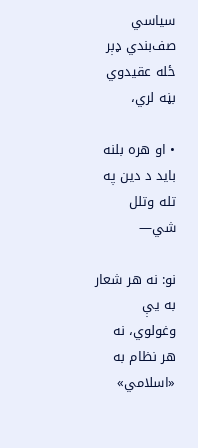سیاسي صف‌بندي ډېر ځله عقیدوي بڼه لري،

• او هره بلنه باید د دین په تله وتلل شي—

نو: نه هر شعار به یې وغولوي، نه هر نظام به «اسلامي»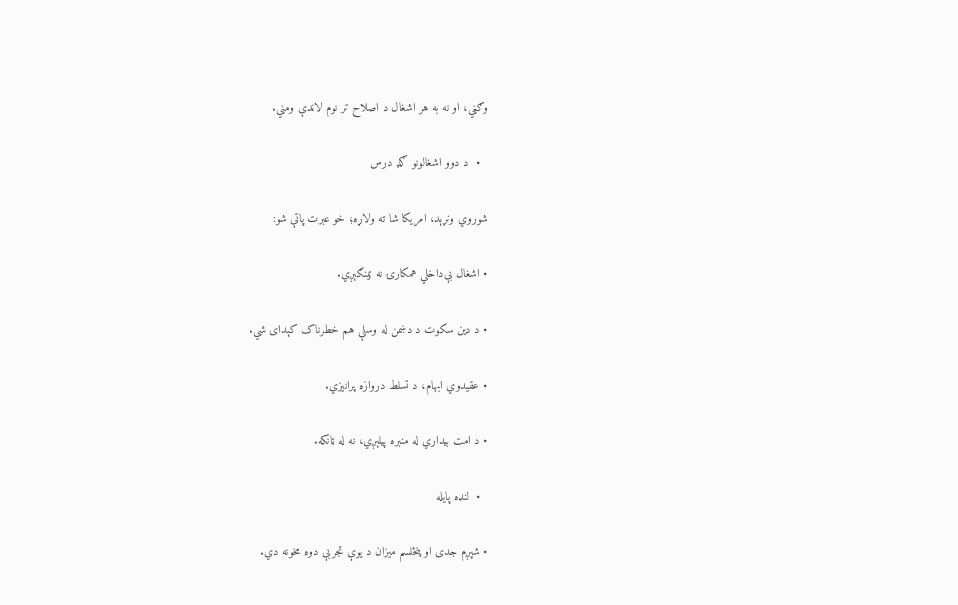وګڼي، او نه به هر اشغال د اصلاح تر نوم لاندې ومني.

  •  د دوو اشغالونو ګډ درس

شوروي ونړېد، امریکا شا ته ولاړه؛ خو عبرت پاتې شو:

• اشغال بې‌داخلي همکارۍ نه ټینګېږي.

• د دین سکوت د دښمن له وسلې هم خطرناک کېدای شي.

• عقیدوي ابهام، د تسلط دروازه پرانیزي.

• د امت بیداري له منبره پیلېږي، نه له ټانکه.

  •  لنډه پایله

• شپږم جدی او پنځلسم میزان د یوې تجربې دوه مخونه دي.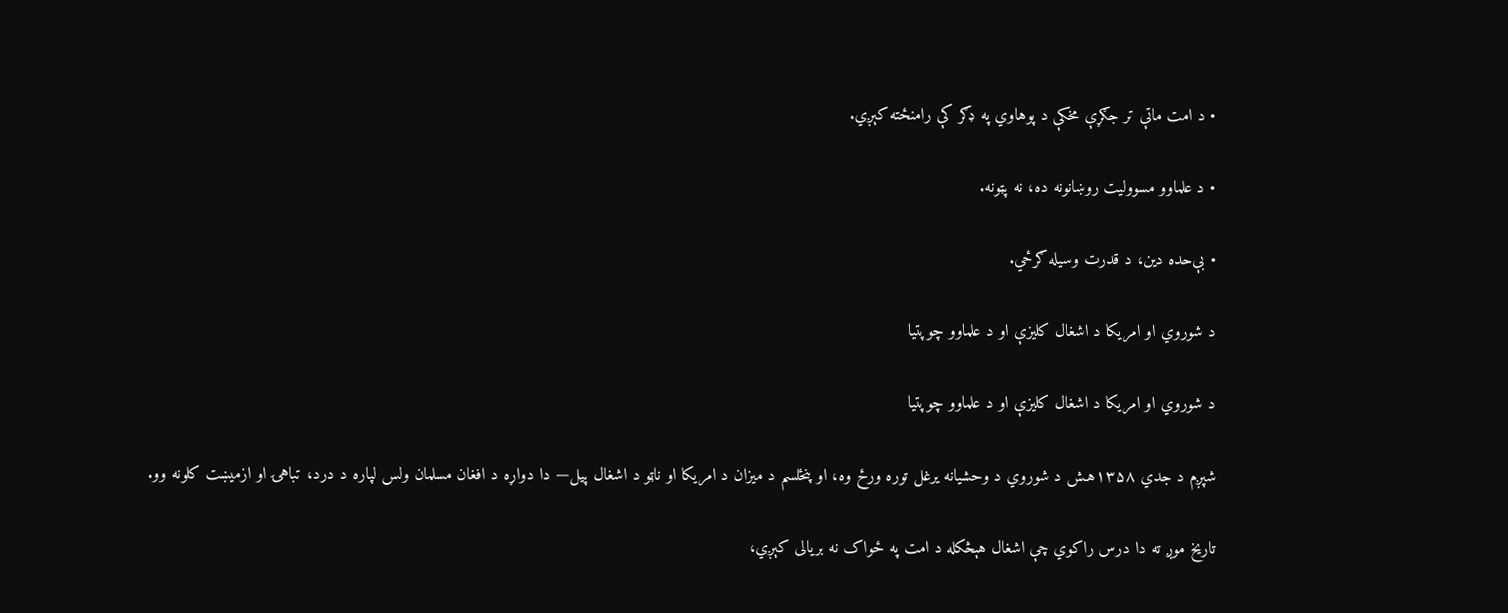• د امت ماتې تر جګړې مخکې د پوهاوي په ډګر کې رامنځته کېږي.

• د علماوو مسوولیت روښانونه ده، نه پټونه.

• بې‌حده دین، د قدرت وسیله ګرځي.

د شوروي او امریکا د اشغال کلیزې او د علماوو چوپتیا

د شوروي او امریکا د اشغال کلیزې او د علماوو چوپتیا

شپږم د جدي ۱۳۵۸هـش د شوروي د وحشیانه یرغل توره ورځ وه، او پنځلسم د میزان د امریکا او ناټو د اشغال پیل— دا دواړه د افغان مسلمان ولس لپاره د درد، تباهۍ او ازمیښت کلونه وو.

تاریخ موږ ته دا درس راکوي چې اشغال هېڅکله د امت په ځواک نه بریالی کېږي،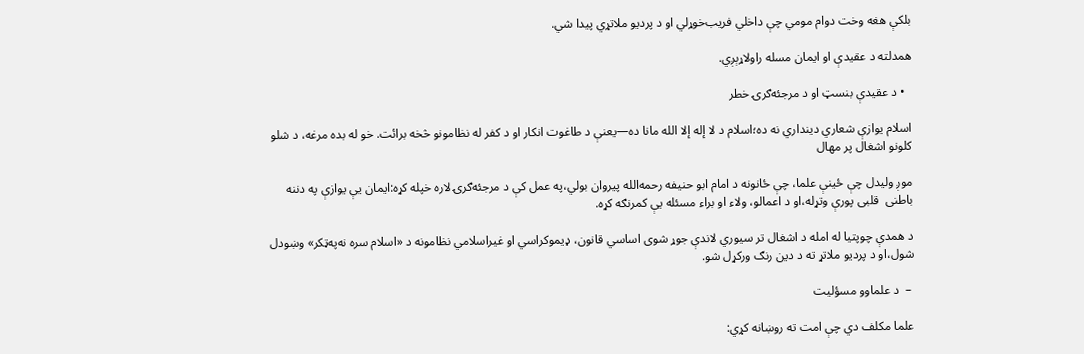بلکې هغه وخت دوام مومي چې داخلي فریب‌خوړلي او د پردیو ملاتړي پیدا شي.

همدلته د عقیدې او ایمان مسله راولاړېږي.

  • د عقیدې بنسټ او د مرجئه‌ګرۍ خطر

اسلام یوازې شعاري دینداري نه ده؛اسلام د لا إله إلا الله مانا ده—یعنې د طاغوت انکار او د کفر له نظامونو څخه برائت. خو له بده مرغه، د شلو کلونو اشغال پر مهال

موږ ولیدل چې ځینې علما، چې ځانونه د امام ابو حنیفه رحمه‌الله پیروان بولي،په عمل کې د مرجئه‌ګرۍ لاره خپله کړه:ایمان یې یوازې په دننه باطنی  قلبی پورې وتړله،او د اعمالو، ولاء او براء مسئله یې کمرنګه کړه.

د همدې چوپتیا له امله د اشغال تر سیوري لاندې جوړ شوی اساسي قانون، ډیموکراسي او غیراسلامي نظامونه د «اسلام سره نه‌په‌ټکر» وښودل شول،او د پردیو ملاتړ ته د دین رنګ ورکړل شو.

 –  د علماوو مسؤلیت

علما مکلف دي چې امت ته روښانه کړي: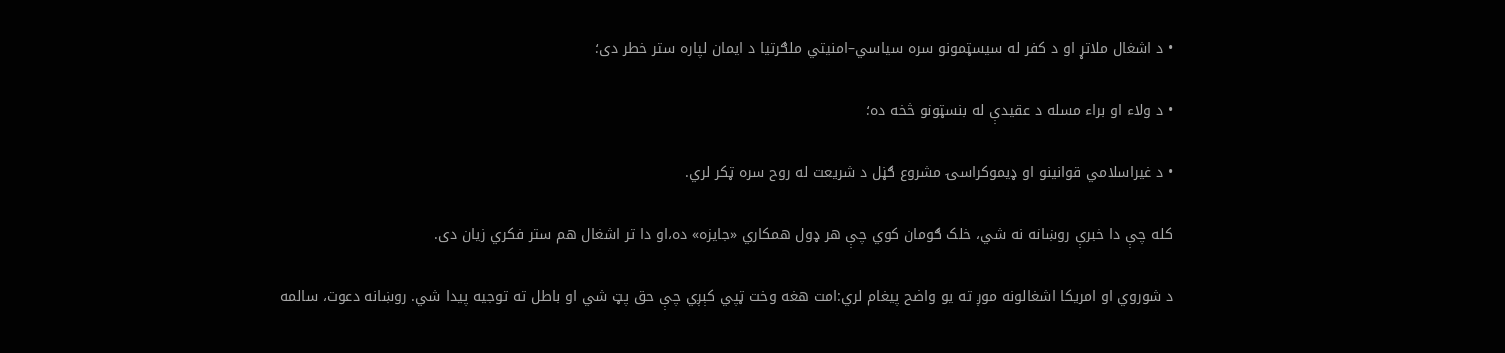• د اشغال ملاتړ او د کفر له سیسټمونو سره سیاسي–امنیتي ملګرتیا د ایمان لپاره ستر خطر دی؛

• د ولاء او براء مسله د عقیدې له بنسټونو څخه ده؛

• د غیراسلامي قوانینو او ډیموکراسۍ مشروع ګڼل د شریعت له روح سره ټکر لري.

کله چې دا خبرې روښانه نه شي، خلک ګومان کوي چې هر ډول همکاري «جایزه» ده،او دا تر اشغال هم ستر فکري زیان دی.

د شوروي او امریکا اشغالونه موږ ته یو واضح پیغام لري:امت هغه وخت ټپي کېږي چې حق پټ شي او باطل ته توجیه پیدا شي. روښانه دعوت، سالمه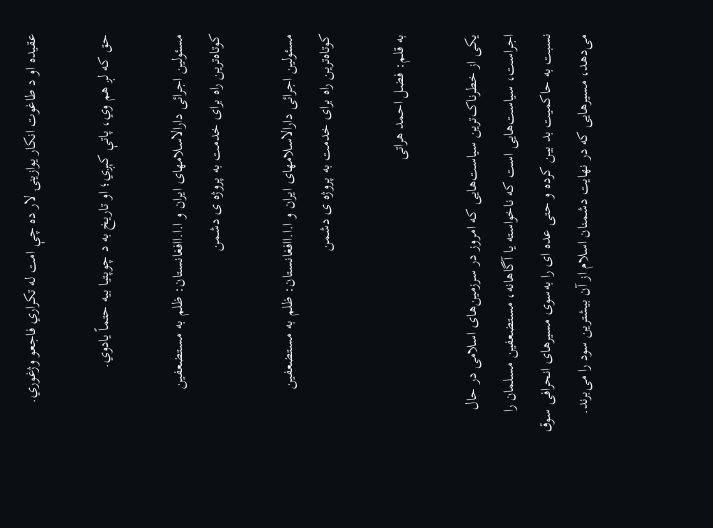عقیده او د طاغوت انکار یوازینۍ لار ده چې امت له تکراري فاجعو وژغوري.

حق که لږ هم وي، پاتې کېږي؛ او تاریخ به د چوپتیا بیه حتماً یادوي.

مسئولین اجرائی دارالاسلامهای ایران و ا.ا.اافغانستان: ظلم به مستضعفین کوتاه‌ترین راه برای خدمت به پروژه ی دشمن

مسئولین اجرائی دارالاسلامهای ایران و ا.ا.اافغانستان: ظلم به مستضعفین کوتاه‌ترین راه برای خدمت به پروژه ی دشمن

به قلم: فضل احمد هراتی

یکی از خطرناک‌ترین سیاست‌هایی که امروز در سرزمین‌های اسلامی در حال اجراست، سیاست‌هایی است که ناخواسته یا آگاهانه، مستضعفین مسلمان را نسبت به حاکمیت بد بین کرده و حتی عده ای را به‌سوی مسیرهای انحرافی سوق می‌دهد، مسیرهایی که در نهایت دشمنان اسلام از آن بیشترین سود را می‌برند.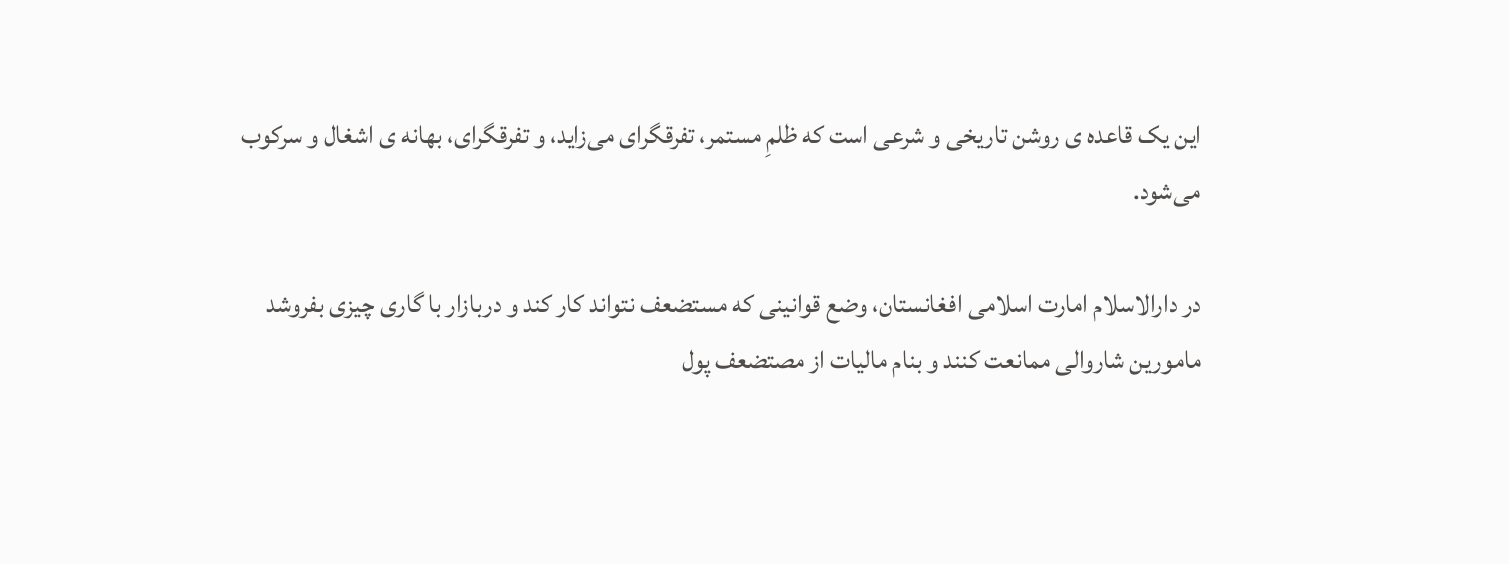این یک قاعده ی روشن تاریخی و شرعی است که ظلمِ مستمر، تفرقگرای می‌زاید، و تفرقگرای، بهانه ی اشغال و سرکوب می‌شود.

در دارالاسلام امارت اسلامی افغانستان، وضع قوانینی که مستضعف نتواند کار کند و دربازار با گاری چیزی بفروشد مامورین شاروالی ممانعت کنند و بنام مالیات از مصتضعف پول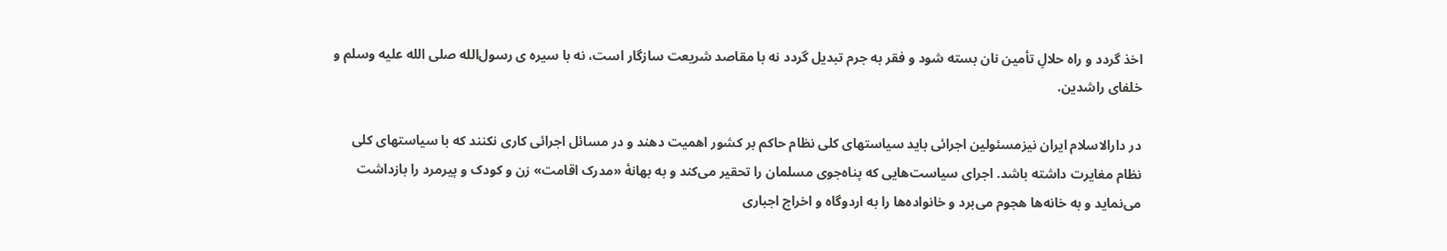اخذ گردد و راه حلالِ تأمین نان بسته شود و فقر به جرم تبدیل گردد نه با مقاصد شریعت سازگار است، نه با سیره ی رسول‌الله صلی الله علیه وسلم و خلفای راشدین.

در دارالاسلام ایران نیزمسئولین اجرائی باید سیاستهای کلی نظام حاکم بر کشور اهمیت دهند و در مسائل اجرائی کاری نکنند که با سیاستهای کلی نظام مغایرت داشته باشد. اجرای سیاست‌هایی که پناه‌جوی مسلمان را تحقیر می‌کند و به بهانهٔ «مدرک اقامت» زن و کودک و پیرمرد را بازداشت می‌نماید و به خانه‌ها هجوم می‌برد و خانواده‌ها را به اردوگاه و اخراج اجباری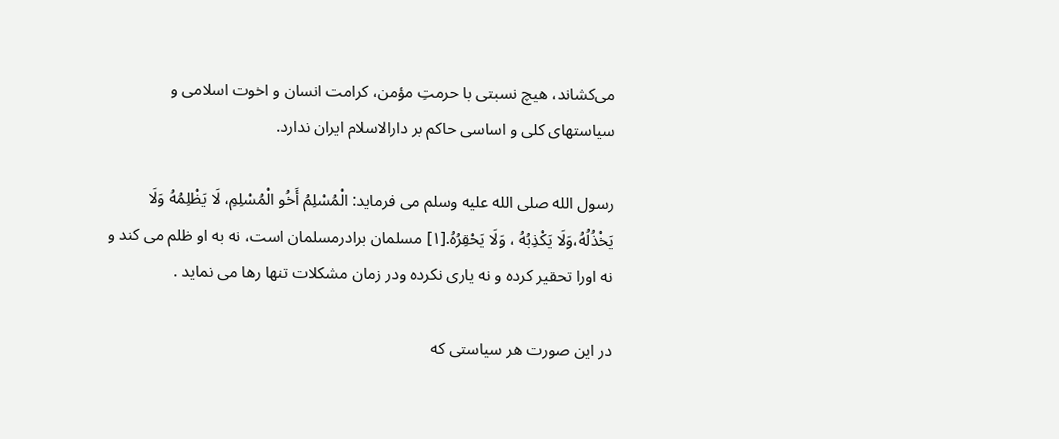می‌کشاند، هیچ نسبتی با حرمتِ مؤمن، کرامت انسان و اخوت اسلامی و سیاستهای کلی و اساسی حاکم بر دارالاسلام ایران ندارد.

رسول الله صلی الله علیه وسلم می فرماید: الْمُسْلِمُ أَخُو الْمُسْلِمِ، لَا یَظْلِمُهُ وَلَا یَخْذُلُهُ،وَلَا یَکْذِبُهُ ، وَلَا یَحْقِرُهُ.[۱] مسلمان برادرمسلمان است، نه به او ظلم می کند و نه اورا تحقیر کرده و نه یاری نکرده ودر زمان مشکلات تنها رها می نماید .

در این صورت هر سیاستی که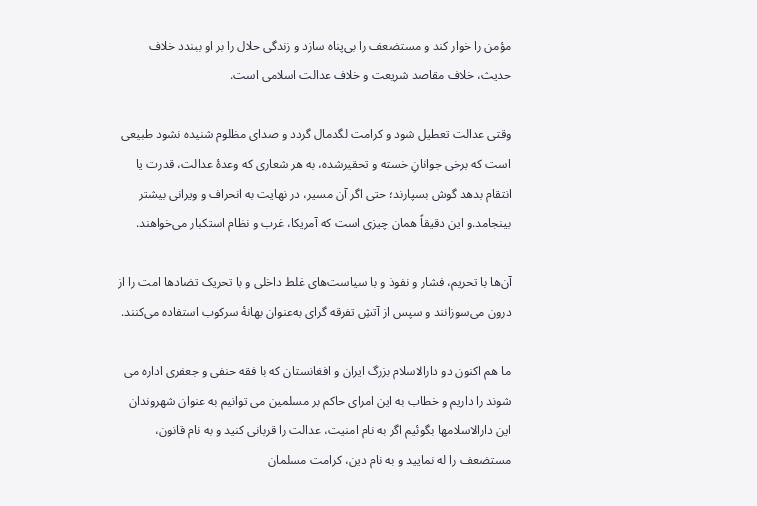مؤمن را خوار کند و مستضعف را بی‌پناه سازد و زندگی حلال را بر او ببندد خلاف حدیث، خلاف مقاصد شریعت و خلاف عدالت اسلامی است.

وقتی عدالت تعطیل شود و کرامت لگدمال گردد و صدای مظلوم شنیده نشود طبیعی است که برخی جوانانِ خسته و تحقیرشده، به هر شعاری که وعدهٔ عدالت، قدرت یا انتقام بدهد گوش بسپارند؛ حتی اگر آن مسیر، در نهایت به انحراف و ویرانی بیشتر بینجامد.و این دقیقاً همان چیزی است که آمریکا، غرب و نظام استکبار می‌خواهند.

آن‌ها با تحریم، فشار و نفوذ و با سیاست‌های غلط داخلی و با تحریک تضادها امت را از درون می‌سوزانند و سپس از آتشِ تفرقه گرای به‌عنوان بهانهٔ سرکوب استفاده می‌کنند.

ما هم اکنون دو دارالاسلام بزرگ ایران و افغانستان که با فقه حنفی و جعفری اداره می شوند را داریم و خطاب به این امرای حاکم بر مسلمین می توانیم به عنوان شهروندان این دارالاسلامها بگوئیم اگر به نام امنیت، عدالت را قربانی کنید و به نام قانون، مستضعف را له نمایید و به نام دین، کرامت مسلمان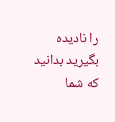را نادیده بگیرید بدانید که شما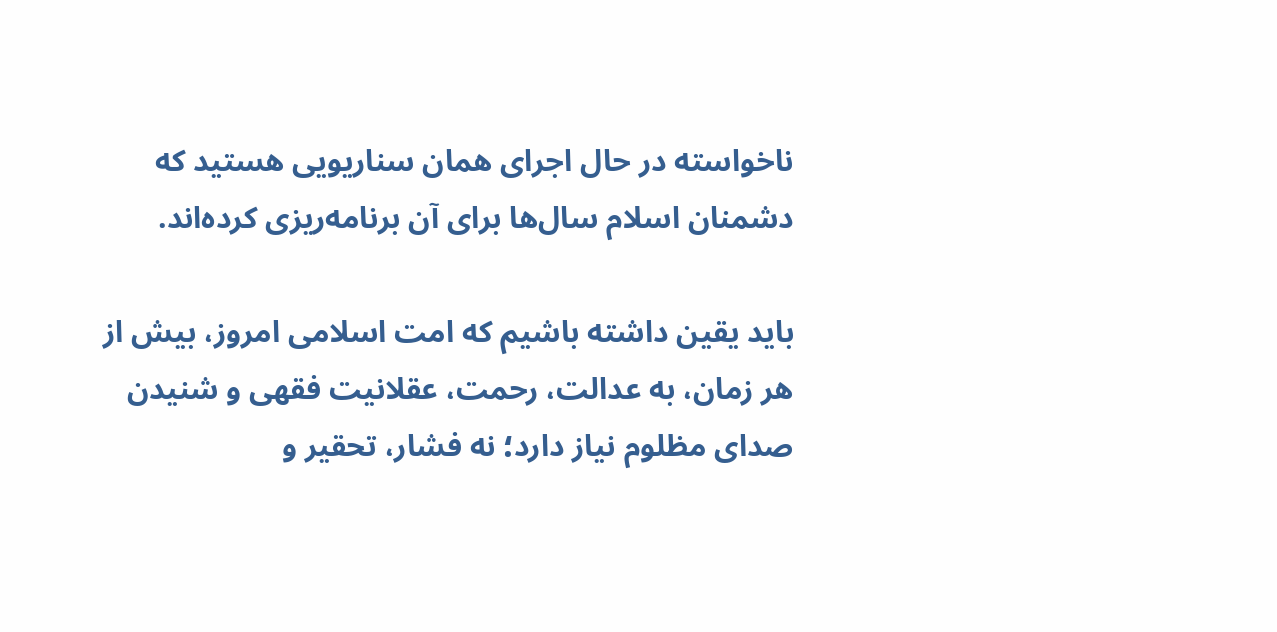ناخواسته در حال اجرای همان سناریویی هستید که دشمنان اسلام سال‌ها برای آن برنامه‌ریزی کرده‌اند.

باید یقین داشته باشیم که امت اسلامی امروز، بیش از هر زمان، به عدالت، رحمت، عقلانیت فقهی و شنیدن صدای مظلوم نیاز دارد؛ نه فشار، تحقیر و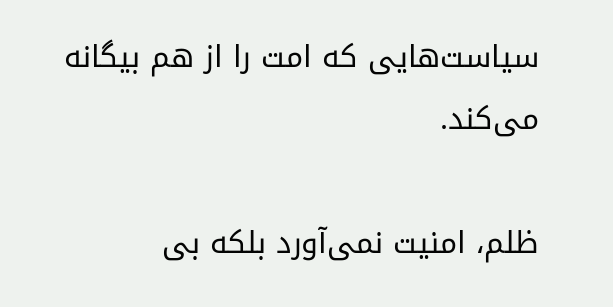سیاست‌هایی که امت را از هم بیگانه می‌کند.

ظلم، امنیت نمی‌آورد بلکه بی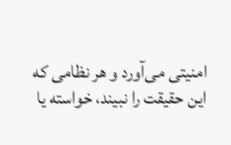امنیتی می‌آورد و هر نظامی که این حقیقت را نبیند، خواسته یا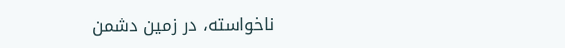ناخواسته، در زمین دشمن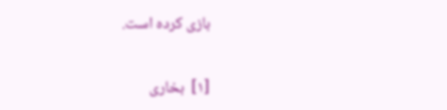بازی کرده است.


[۱]  بخاری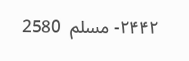۲۴۴۲- مسلم  2580